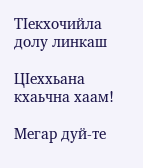ТIекхочийла долу линкаш

ЦIеххьана кхаьчна хаам!

Мегар дуй-те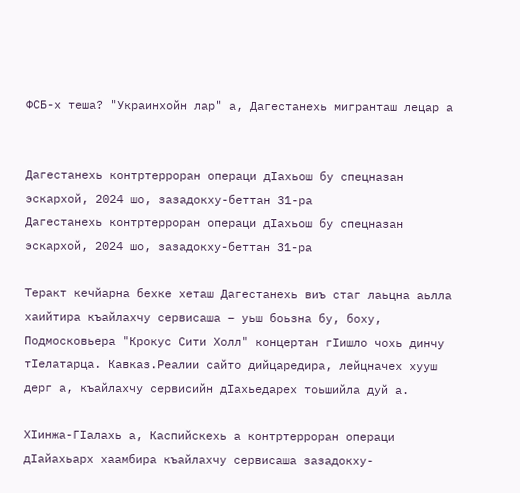ФСБ-х теша? "Украинхойн лар" а, Дагестанехь мигранташ лецар а


Дагестанехь контртерроран операци дIахьош бу спецназан эскархой, 2024 шо, зазадокху-беттан 31-ра
Дагестанехь контртерроран операци дIахьош бу спецназан эскархой, 2024 шо, зазадокху-беттан 31-ра

Теракт кечйарна бехке хеташ Дагестанехь виъ стаг лаьцна аьлла хаийтира къайлахчу сервисаша – уьш боьзна бу, боху, Подмосковьера "Крокус Сити Холл" концертан гIишло чохь динчу тIелатарца. Кавказ.Реалии сайто дийцаредира, лейцначех хууш дерг а, къайлахчу сервисийн дIахьедарех тоьшийла дуй а.

ХIинжа-ГIалахь а, Каспийскехь а контртерроран операци дIайахьарх хаамбира къайлахчу сервисаша зазадокху-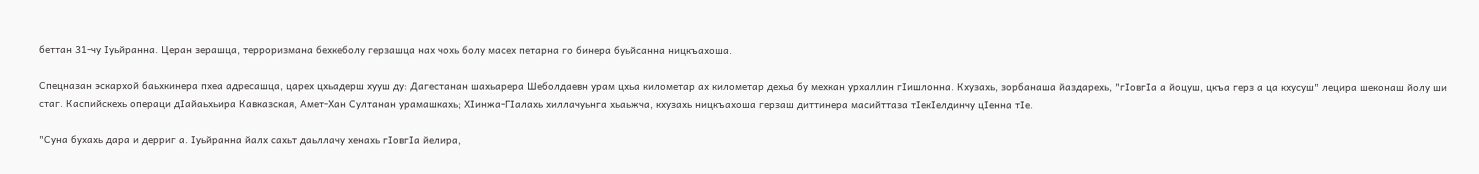беттан 31-чу Iуьйранна. Церан зерашца, терроризмана бехкеболу герзашца нах чохь болу масех петарна го бинера буьйсанна ницкъахоша.

Спецназан эскархой баьхкинера пхеа адресашца, царех цхьадерш хууш ду: Дагестанан шахьарера Шеболдаевн урам цхьа километар ах километар дехьа бу мехкан урхаллин гIишлонна. Кхузахь, зорбанаша йаздарехь, "гIовгIа а йоцуш, цкъа герз а ца кхусуш" лецира шеконаш йолу ши стаг. Каспийскехь операци дIайаьхьира Кавказская, Амет-Хан Султанан урамашкахь; ХIинжа-ГIалахь хиллачуьнга хьаьжча, кхузахь ницкъахоша герзаш диттинера масийттаза тIекIелдинчу цIенна тIе.

"Суна бухахь дара и дерриг а. Iуьйранна йалх сахьт даьллачу хенахь гIовгIа йелира,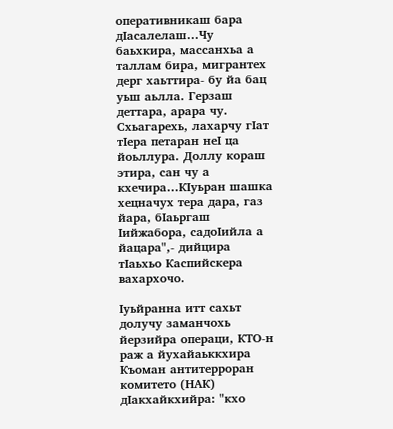оперативникаш бара дIасалелаш…Чу баьхкира, массанхьа а таллам бира, мигрантех дерг хаьттира- бу йа бац уьш аьлла. Герзаш деттара, арара чу. Схьагарехь, лахарчу гIат тIера петаран неI ца йоьллура. Доллу кораш этира, сан чу а кхечира…КIуьран шашка хецначух тера дара, газ йара, бIаьргаш Iийжабора, садоIийла а йацара",- дийцира тIаьхьо Каспийскера вахархочо.

Iуьйранна итт сахьт долучу заманчохь йерзийра операци, КТО-н раж а йухайаьккхира Къоман антитерроран комитето (НАК) дIакхайкхийра: "кхо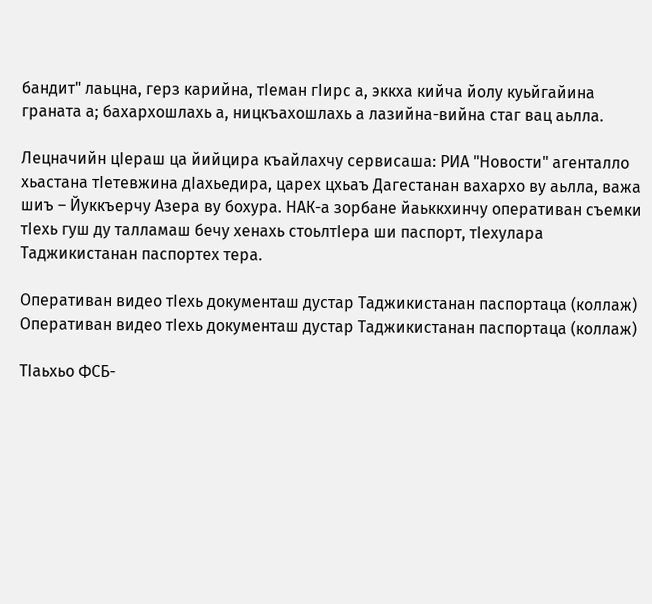бандит" лаьцна, герз карийна, тIеман гIирс а, эккха кийча йолу куьйгайина граната а; бахархошлахь а, ницкъахошлахь а лазийна-вийна стаг вац аьлла.

Лецначийн цIераш ца йийцира къайлахчу сервисаша: РИА "Новости" агенталло хьастана тIетевжина дIахьедира, царех цхьаъ Дагестанан вахархо ву аьлла, важа шиъ – Йуккъерчу Азера ву бохура. НАК-а зорбане йаьккхинчу оперативан съемки тIехь гуш ду талламаш бечу хенахь стоьлтIера ши паспорт, тIехулара Таджикистанан паспортех тера.

Оперативан видео тIехь документаш дустар Таджикистанан паспортаца (коллаж)
Оперативан видео тIехь документаш дустар Таджикистанан паспортаца (коллаж)

ТIаьхьо ФСБ-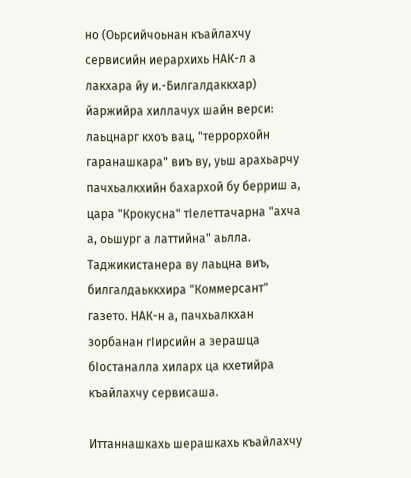но (Оьрсийчоьнан къайлахчу сервисийн иерархихь НАК-л а лакхара йу и.-Билгалдаккхар) йаржийра хиллачух шайн верси: лаьцнарг кхоъ вац, "террорхойн гаранашкара" виъ ву, уьш арахьарчу пачхьалкхийн бахархой бу берриш а, цара "Крокусна" тIелеттачарна "ахча а, оьшург а латтийна" аьлла. Таджикистанера ву лаьцна виъ, билгалдаьккхира "Коммерсант" газето. НАК-н а, пачхьалкхан зорбанан гIирсийн а зерашца бIостаналла хиларх ца кхетийра къайлахчу сервисаша.

Иттаннашкахь шерашкахь къайлахчу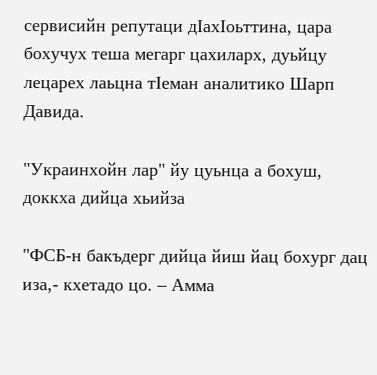сервисийн репутаци дIахIоьттина, цара бохучух теша мегарг цахиларх, дуьйцу лецарех лаьцна тIеман аналитико Шарп Давида.

"Украинхойн лар" йу цуьнца а бохуш, доккха дийца хьийза

"ФСБ-н бакъдерг дийца йиш йац бохург дац иза,- кхетадо цо. – Амма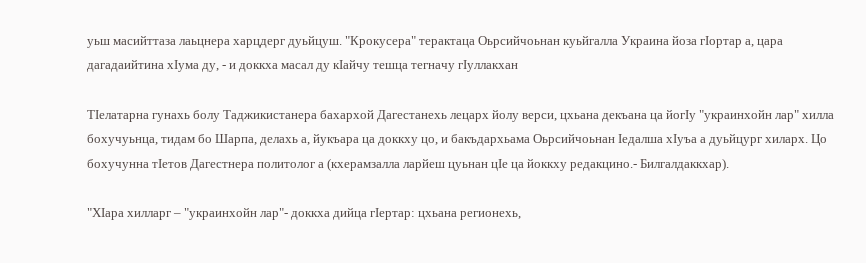уьш масийттаза лаьцнера харцдерг дуьйцуш. "Крокусера" терактаца Оьрсийчоьнан куьйгалла Украина йоза гIортар а, цара дагадаийтина хIума ду, - и доккха масал ду кIайчу тешца тегначу гIуллакхан

ТIелатарна гунахь болу Таджикистанера бахархой Дагестанехь лецарх йолу верси, цхьана декъана ца йогIу "украинхойн лар" хилла бохучуьнца, тидам бо Шарпа, делахь а, йукъара ца доккху цо, и бакъдархьама Оьрсийчоьнан Iедалша хIуъа а дуьйцург хиларх. Цо бохучунна тIетов Дагестнера политолог а (кхерамзалла ларйеш цуьнан цIе ца йоккху редакцино.- Билгалдаккхар).

"ХIара хилларг – "украинхойн лар"- доккха дийца гIертар: цхьана регионехь,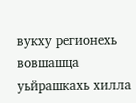вукху регионехь вовшашца уьйрашкахь хилла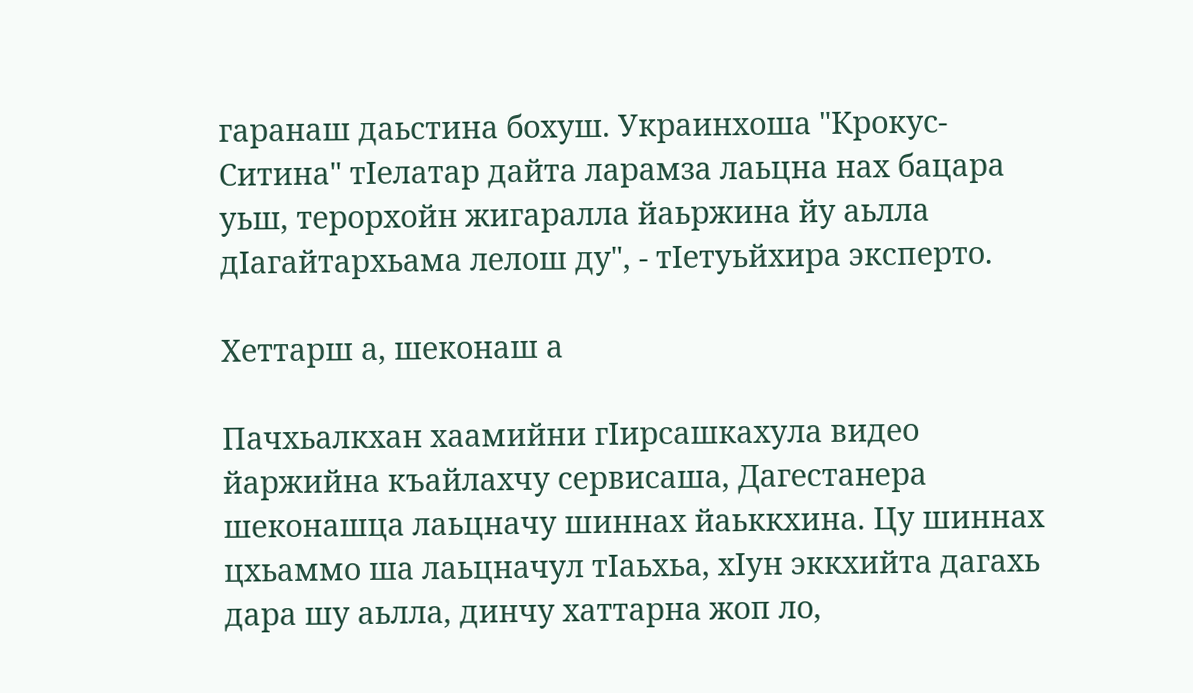гаранаш даьстина бохуш. Украинхоша "Крокус-Ситина" тIелатар дайта ларамза лаьцна нах бацара уьш, терорхойн жигаралла йаьржина йу аьлла дIагайтархьама лелош ду", - тIетуьйхира эксперто.

Хеттарш а, шеконаш а

Пачхьалкхан хаамийни гIирсашкахула видео йаржийна къайлахчу сервисаша, Дагестанера шеконашца лаьцначу шиннах йаьккхина. Цу шиннах цхьаммо ша лаьцначул тIаьхьа, хIун эккхийта дагахь дара шу аьлла, динчу хаттарна жоп ло,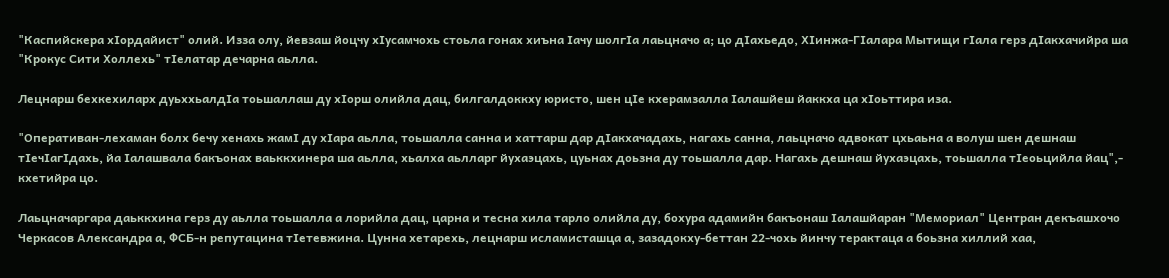"Каспийскера хIордайист" олий. Изза олу, йевзаш йоцчу хIусамчохь стоьла гонах хиъна Iачу шолгIа лаьцначо а; цо дIахьедо, ХIинжа-ГIалара Мытищи гIала герз дIакхачийра ша "Крокус Сити Холлехь" тIелатар дечарна аьлла.

Лецнарш бехкехиларх дуьххьалдIа тоьшаллаш ду хIорш олийла дац, билгалдоккху юристо, шен цIе кхерамзалла Iалашйеш йаккха ца хIоьттира иза.

"Оперативан-лехаман болх бечу хенахь жамI ду хIара аьлла, тоьшалла санна и хаттарш дар дIакхачадахь, нагахь санна, лаьцначо адвокат цхьаьна а волуш шен дешнаш тIечIагIдахь, йа Iалашвала бакъонах ваьккхинера ша аьлла, хьалха аьлларг йухаэцахь, цуьнах доьзна ду тоьшалла дар. Нагахь дешнаш йухаэцахь, тоьшалла тIеоьцийла йац",- кхетийра цо.

Лаьцначаргара даьккхина герз ду аьлла тоьшалла а лорийла дац, царна и тесна хила тарло олийла ду, бохура адамийн бакъонаш Iалашйаран "Мемориал" Центран декъашхочо Черкасов Александра а, ФСБ-н репутацина тIетевжина. Цунна хетарехь, лецнарш исламисташца а, зазадокху-беттан 22-чохь йинчу терактаца а боьзна хиллий хаа,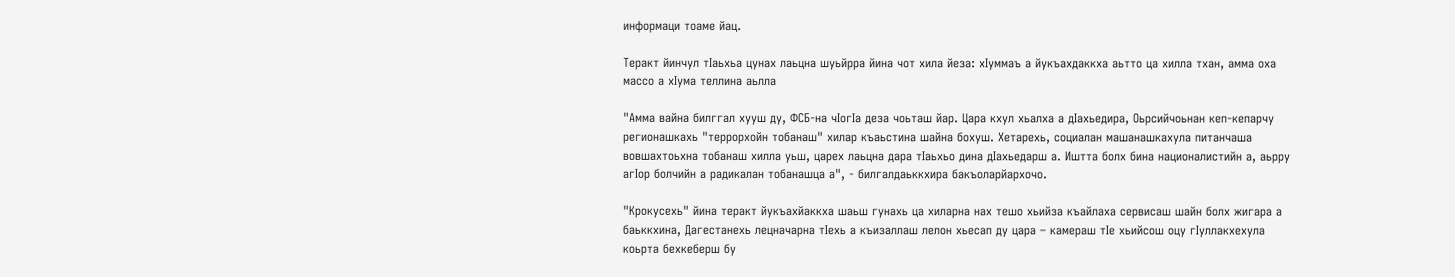информаци тоаме йац.

Теракт йинчул тIаьхьа цунах лаьцна шуьйрра йина чот хила йеза: хIуммаъ а йукъахдаккха аьтто ца хилла тхан, амма оха массо а хIума теллина аьлла

"Амма вайна билггал хууш ду, ФСБ-на чIогIа деза чоьташ йар. Цара кхул хьалха а дIахьедира, Оьрсийчоьнан кеп-кепарчу регионашкахь "террорхойн тобанаш" хилар къаьстина шайна бохуш. Хетарехь, социалан машанашкахула питанчаша вовшахтоьхна тобанаш хилла уьш, царех лаьцна дара тIаьхьо дина дIахьедарш а. Иштта болх бина националистийн а, аьрру агIор болчийн а радикалан тобанашца а", - билгалдаьккхира бакъоларйархочо.

"Крокусехь" йина теракт йукъахйаккха шаьш гунахь ца хиларна нах тешо хьийза къайлаха сервисаш шайн болх жигара а баьккхина, Дагестанехь лецначарна тIехь а къизаллаш лелон хьесап ду цара – камераш тIе хьийсош оцу гIуллакхехула коьрта бехкеберш бу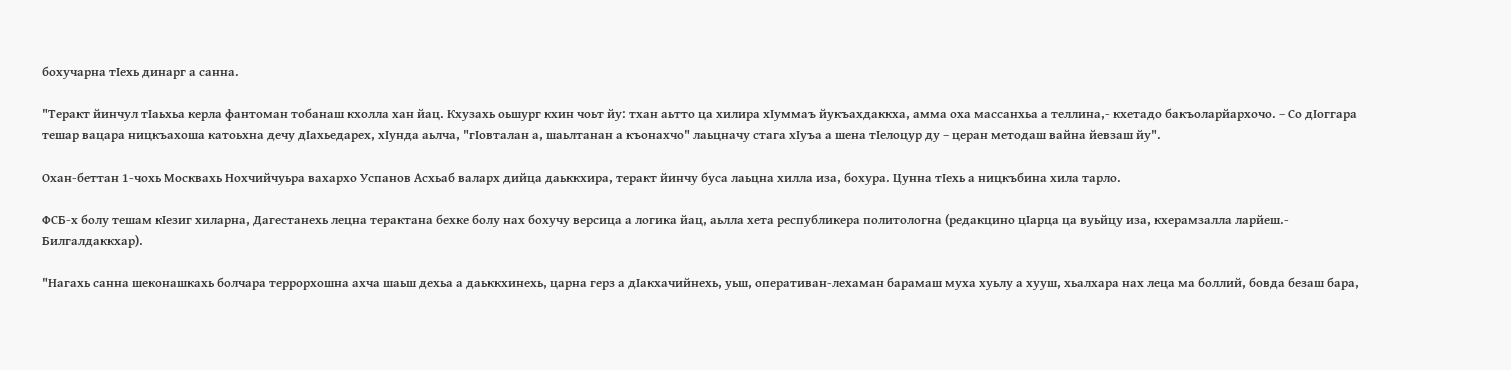бохучарна тIехь динарг а санна.

"Теракт йинчул тIаьхьа керла фантоман тобанаш кхолла хан йац. Кхузахь оьшург кхин чоьт йу: тхан аьтто ца хилира хIуммаъ йукъахдаккха, амма оха массанхьа а теллина,- кхетадо бакъоларйархочо. – Со дIоггара тешар вацара ницкъахоша катоьхна дечу дIахьедарех, хIунда аьлча, "гIовталан а, шаьлтанан а къонахчо" лаьцначу стага хIуъа а шена тIелоцур ду – церан методаш вайна йевзаш йу".

Охан-беттан 1-чохь Москвахь Нохчийчуьра вахархо Успанов Асхьаб валарх дийца даьккхира, теракт йинчу буса лаьцна хилла иза, бохура. Цунна тIехь а ницкъбина хила тарло.

ФСБ-х болу тешам кIезиг хиларна, Дагестанехь лецна терактана бехке болу нах бохучу версица а логика йац, аьлла хета республикера политологна (редакцино цIарца ца вуьйцу иза, кхерамзалла ларйеш.- Билгалдаккхар).

"Нагахь санна шеконашкахь болчара террорхошна ахча шаьш дехьа а даьккхинехь, царна герз а дIакхачийнехь, уьш, оперативан-лехаман барамаш муха хуьлу а хууш, хьалхара нах леца ма боллий, бовда безаш бара,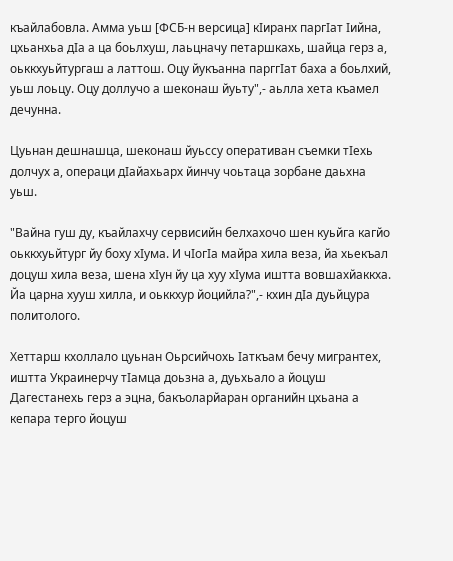къайлабовла. Амма уьш [ФСБ-н версица] кIиранх паргIат Iийна, цхьанхьа дIа а ца боьлхуш, лаьцначу петаршкахь, шайца герз а, оьккхуьйтургаш а латтош. Оцу йукъанна парггIат баха а боьлхий, уьш лоьцу. Оцу доллучо а шеконаш йуьту",- аьлла хета къамел дечунна.

Цуьнан дешнашца, шеконаш йуьссу оперативан съемки тIехь долчух а, операци дIайахьарх йинчу чоьтаца зорбане даьхна уьш.

"Вайна гуш ду, къайлахчу сервисийн белхахочо шен куьйга кагйо оьккхуьйтург йу боху хIума. И чIогIа майра хила веза, йа хьекъал доцуш хила веза, шена хIун йу ца хуу хIума иштта вовшахйаккха. Йа царна хууш хилла, и оьккхур йоцийла?",- кхин дIа дуьйцура политолого.

Хеттарш кхоллало цуьнан Оьрсийчохь Iаткъам бечу мигрантех, иштта Украинерчу тIамца доьзна а, дуьхьало а йоцуш Дагестанехь герз а эцна, бакъоларйаран органийн цхьана а кепара терго йоцуш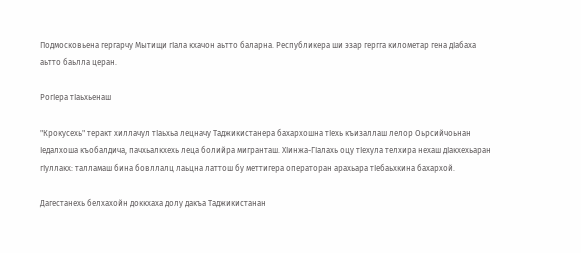Подмосковьена гергарчу Мытищи гIала кхачон аьтто баларна. Республикера ши эзар гергга километар гена дIабаха аьтто баьлла церан.

РогIера тIаьхьенаш

"Крокусехь" теракт хиллачул тIаьхьа лецначу Таджикистанера бахархошна тIехь къизаллаш лелор Оьрсийчоьнан Iедалхоша къобалдича, пачхьалкхехь леца болийра мигранташ. ХIинжа-ГIалахь оцу тIехула телхира нехаш дIакхехьаран гIуллакх: талламаш бина бовллалц лаьцна латтош бу меттигера операторан арахьара тIебаьхкина бахархой.

Дагестанехь белхахойн доккхаха долу дакъа Таджикистанан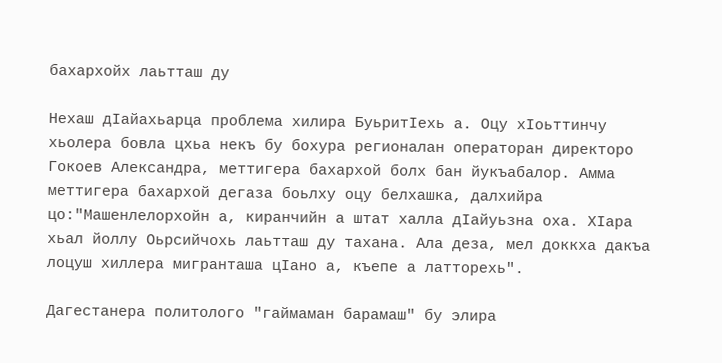бахархойх лаьтташ ду

Нехаш дIайахьарца проблема хилира БуьритIехь а. Оцу хIоьттинчу хьолера бовла цхьа некъ бу бохура регионалан операторан директоро Гокоев Александра, меттигера бахархой болх бан йукъабалор. Амма меттигера бахархой дегаза боьлху оцу белхашка, далхийра цо:"Машенлелорхойн а, киранчийн а штат халла дIайуьзна оха. ХIара хьал йоллу Оьрсийчохь лаьтташ ду тахана. Ала деза, мел доккха дакъа лоцуш хиллера мигранташа цIано а, къепе а латторехь".

Дагестанера политолого "гаймаман барамаш" бу элира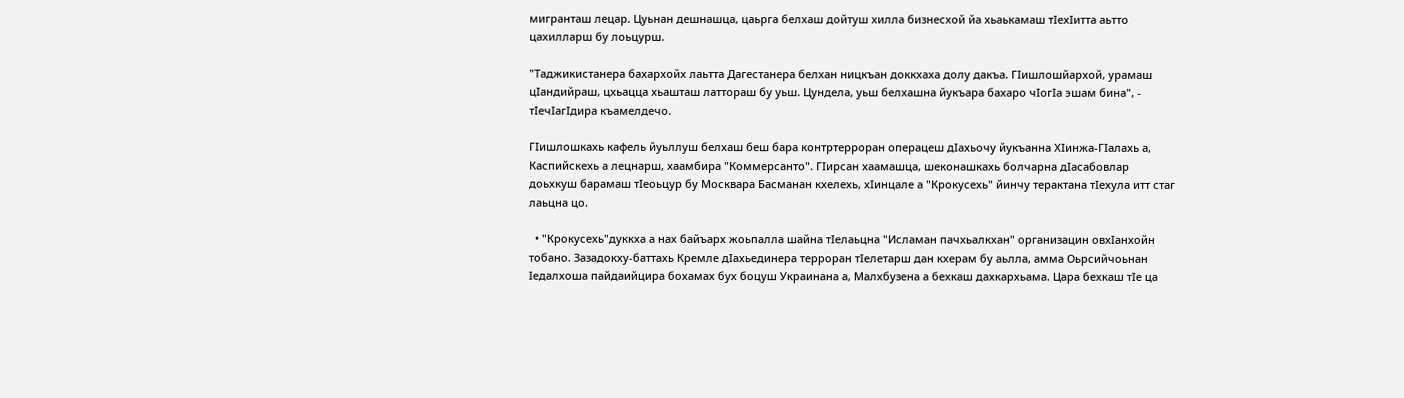мигранташ лецар. Цуьнан дешнашца, цаьрга белхаш дойтуш хилла бизнесхой йа хьаькамаш тIехIитта аьтто цахилларш бу лоьцурш.

"Таджикистанера бахархойх лаьтта Дагестанера белхан ницкъан доккхаха долу дакъа. ГIишлошйархой, урамаш цIандийраш, цхьацца хьашташ латтораш бу уьш. Цундела, уьш белхашна йукъара бахаро чIогIа эшам бина", - тIечIагIдира къамелдечо.

ГIишлошкахь кафель йуьллуш белхаш беш бара контртерроран операцеш дIахьочу йукъанна ХIинжа-ГIалахь а, Каспийскехь а лецнарш, хаамбира "Коммерсанто". ГIирсан хаамашца, шеконашкахь болчарна дIасабовлар доьхкуш барамаш тIеоьцур бу Москвара Басманан кхелехь, хIинцале а "Крокусехь" йинчу терактана тIехула итт стаг лаьцна цо.

  • "Крокусехь"дуккха а нах байъарх жоьпалла шайна тIелаьцна "Исламан пачхьалкхан" организацин овхIанхойн тобано. Зазадокху-баттахь Кремле дIахьединера терроран тIелетарш дан кхерам бу аьлла, амма Оьрсийчоьнан Iедалхоша пайдаийцира бохамах бух боцуш Украинана а, Малхбузена а бехкаш дахкархьама. Цара бехкаш тIе ца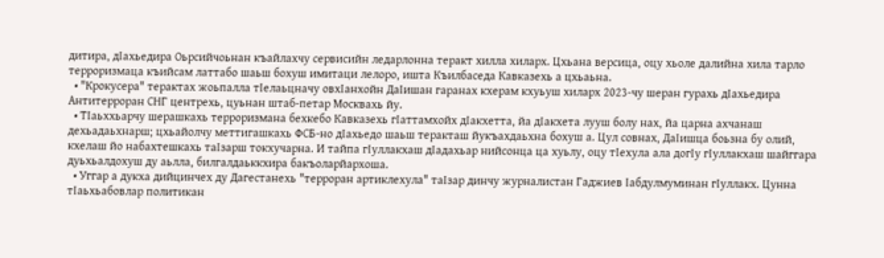дитира, дIахьедира Оьрсийчоьнан къайлахчу сервисийн ледарлонна теракт хилла хиларх. Цхьана версица, оцу хьоле далийна хила тарло терроризмаца къийсам латтабо шаьш бохуш имитаци лелоро, ишта Къилбаседа Кавказехь а цхьаьна.
  • "Крокусера" терактах жоьпалла тIелаьцначу овхIанхойн ДаIишан гаранах кхерам кхуьуш хиларх 2023-чу шеран гурахь дIахьедира Антитерроран СНГ центрехь, цуьнан штаб-петар Москвахь йу.
  • ТIаьххьарчу шерашкахь терроризмана бехкебо Кавказехь гIаттамхойх дIакхетта, йа дIакхета лууш болу нах, йа царна ахчанаш дехьадаьхнарш; цхьайолчу меттигашкахь ФСБ-но дIахьедо шаьш теракташ йукъахдаьхна бохуш а. Цул совнах, ДаIишца боьзна бу олий, кхелаш йо набахтешкахь таIзарш токхучарна. И тайпа гIуллакхаш дIадахьар нийсонца ца хуьлу, оцу тIехула ала догIу гIуллакхаш шайггара дуьхьалдохуш ду аьлла, билгалдаьккхира бакъоларйархоша.
  • Уггар а дукха дийцинчех ду Дагестанехь "терроран артиклехула" таIзар динчу журналистан Гаджиев Iабдулмуминан гIуллакх. Цунна тIаьхьабовлар политикан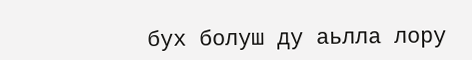бух болуш ду аьлла лору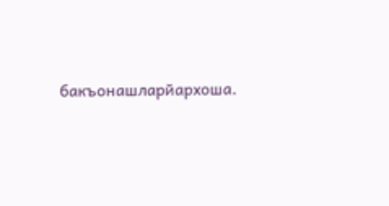бакъонашларйархоша.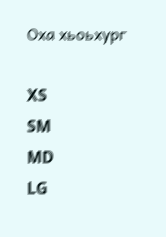Оха хьоьхург

XS
SM
MD
LG